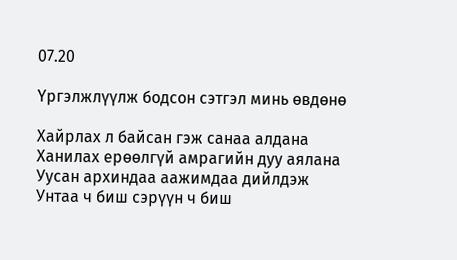07.20

Үргэлжлүүлж бодсон сэтгэл минь өвдөнө

Хайрлах л байсан гэж санаа алдана
Ханилах ерөөлгүй амрагийн дуу аялана
Уусан архиндаа аажимдаа дийлдэж
Унтаа ч биш сэрүүн ч биш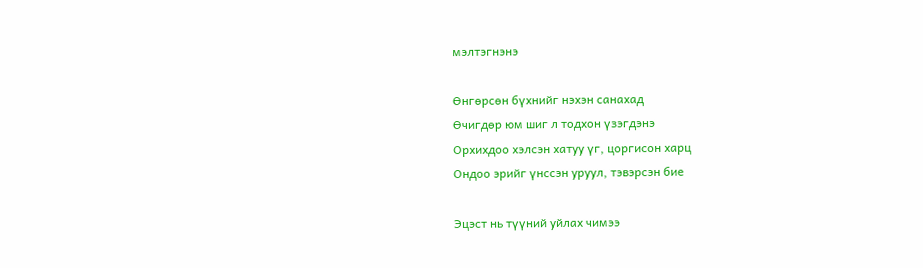мэлтэгнэнэ

Өнгөрсөн бүхнийг нэхэн санахад
Өчигдөр юм шиг л тодхон үзэгдэнэ
Орхихдоо хэлсэн хатуу үг, цоргисон харц
Ондоо эрийг үнссэн уруул, тэвэрсэн бие

Эцэст нь түүний уйлах чимээ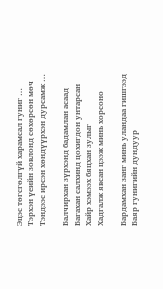Эцэс төгсгөлгүй харамсал гуниг …
Тэрхэн үеийн зовлонд сөхөрсөн мөч
Тэндээс ирсэн хөндүүрхэн дурсамж …

Балчирхан зүрхэнд бадамлан асаад
Багахан салхинд цохигдон унтарсан
Хайр хэмээх бяцхан зулыг
Хадгалж явсан цээж минь хорсоно

Бардамхан занг минь уландаа гишгээд
Баяр гунигийн дундуур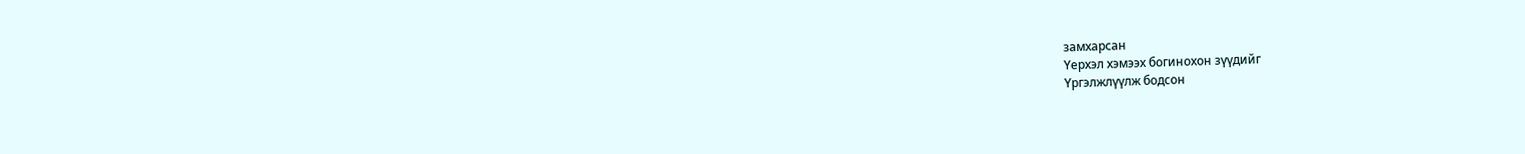замхарсан
Үерхэл хэмээх богинохон зүүдийг
Үргэлжлүүлж бодсон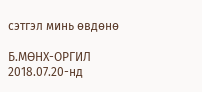сэтгэл минь өвдөнө

Б.МӨНХ-ОРГИЛ
2018.07.20-нд